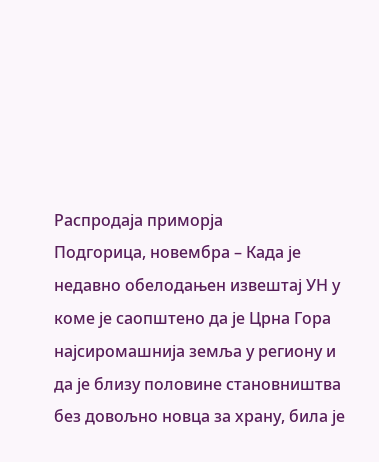Распродаја приморја
Подгорица, новембрa – Када је недавно обелодањен извештај УН у коме је саопштено да је Црна Гора најсиромашнија земља у региону и да је близу половине становништва без довољно новца за храну, била је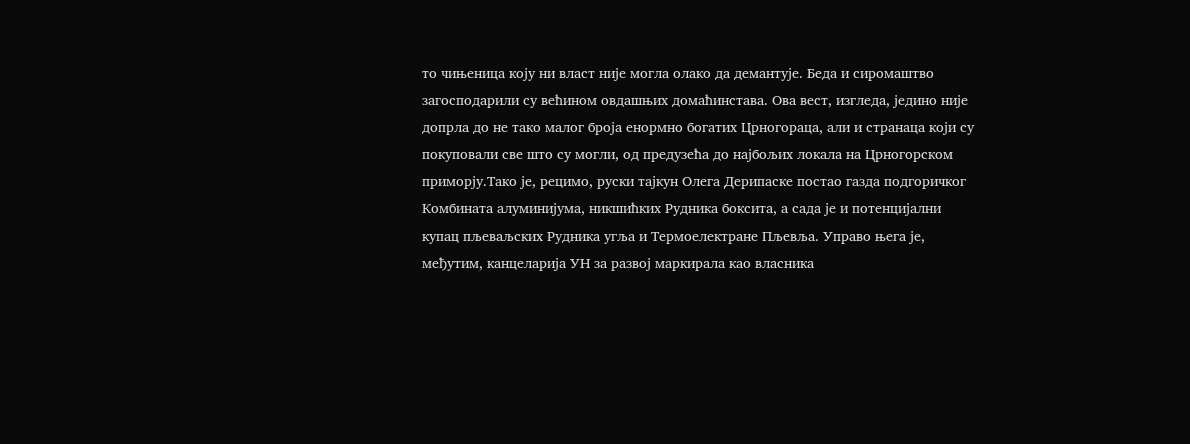то чињеница коју ни власт није могла олако да демантује. Беда и сиромаштво загосподарили су већином овдашњих домаћинстава. Ова вест, изгледа, једино није допрла до не тако малог броја енормно богатих Црногораца, али и странаца који су покуповали све што су могли, од предузећа до најбољих локала на Црногорском приморју.Тако је, рецимо, руски тајкун Олега Дерипаске постао газда подгоричког Комбината алуминијума, никшићких Рудника боксита, а сада је и потенцијални купац пљеваљских Рудника угља и Термоелектране Пљевља. Управо њега је, међутим, канцеларија УН за развој маркирала као власника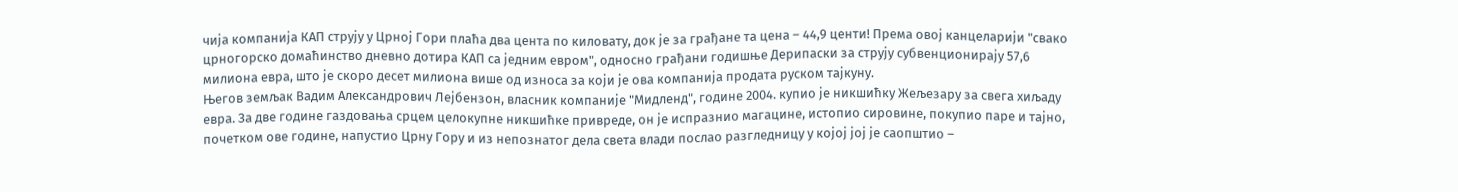чија компанија КАП струју у Црној Гори плаћа два цента по киловату, док је за грађане та цена – 44,9 центи! Према овој канцеларији "свако црногорско домаћинство дневно дотира КАП са једним евром", односно грађани годишње Дерипаски за струју субвенционирају 57,6 милиона евра, што је скоро десет милиона више од износа за који је ова компанија продата руском тајкуну.
Његов земљак Вадим Александрович Лејбензон, власник компаније "Мидленд", године 2004. купио је никшићку Жељезару за свега хиљаду евра. За две године газдовања срцем целокупне никшићке привреде, он је испразнио магацине, истопио сировине, покупио паре и тајно, почетком ове године, напустио Црну Гору и из непознатог дела света влади послао разгледницу у којој јој је саопштио –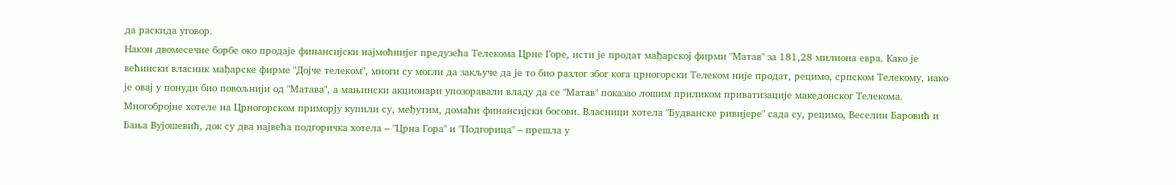да раскида уговор.
Након двомесечне борбе око продаје финансијски најмоћнијег предузећа Телекома Црне Горе, исти је продат мађарској фирми "Матав" за 181,28 милиона евра. Како је већински власник мађарске фирме "Дојче телеком", многи су могли да закључе да је то био разлог због кога црногорски Телеком није продат, рецимо, српском Телекому, иако је овај у понуди био повољнији од "Матава", а мањински акционари упозоравали владу да се "Матав" показао лошим приликом приватизације македонског Телекома.
Многобројне хотеле на Црногорском приморју купили су, међутим, домаћи финансијски босови. Власници хотела "Будванске ривијере" сада су, рецимо, Веселин Баровић и Бања Вујошевић, док су два највећа подгоричка хотела – "Црна Гора" и "Подгорица" – прешла у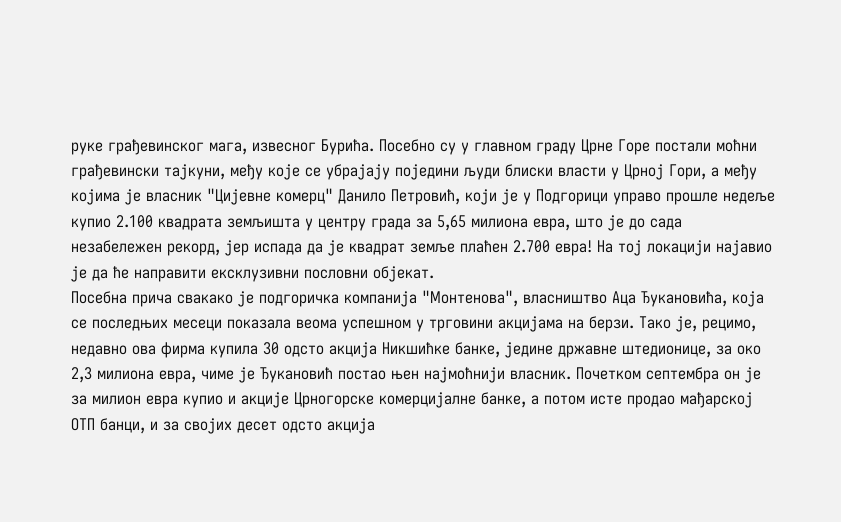руке грађевинског мага, извесног Бурића. Посебно су у главном граду Црне Горе постали моћни грађевински тајкуни, међу које се убрајају поједини људи блиски власти у Црној Гори, а међу којима је власник "Цијевне комерц" Данило Петровић, који је у Подгорици управо прошле недеље купио 2.100 квадрата земљишта у центру града за 5,65 милиона евра, што је до сада незабележен рекорд, јер испада да је квадрат земље плаћен 2.700 евра! На тој локацији најавио је да ће направити ексклузивни пословни објекат.
Посебна прича свакако је подгоричка компанија "Монтенова", власништво Аца Ђукановића, која се последњих месеци показала веома успешном у трговини акцијама на берзи. Тако је, рецимо, недавно ова фирма купила 30 одсто акција Никшићке банке, једине државне штедионице, за око 2,3 милиона евра, чиме је Ђукановић постао њен најмоћнији власник. Почетком септембра он је за милион евра купио и акције Црногорске комерцијалне банке, а потом исте продао мађарској ОТП банци, и за својих десет одсто акција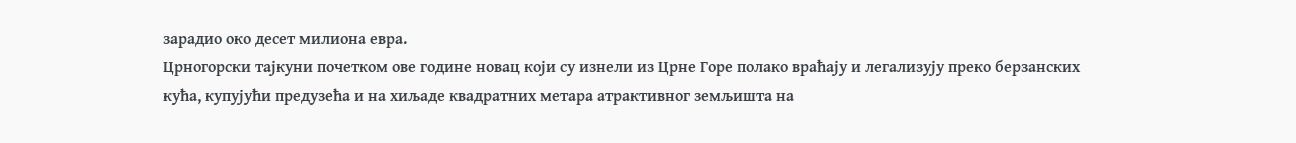зарадио око десет милиона евра.
Црногорски тајкуни почетком ове године новац који су изнели из Црне Горе полако враћају и легализују преко берзанских кућа, купујући предузећа и на хиљаде квадратних метара атрактивног земљишта на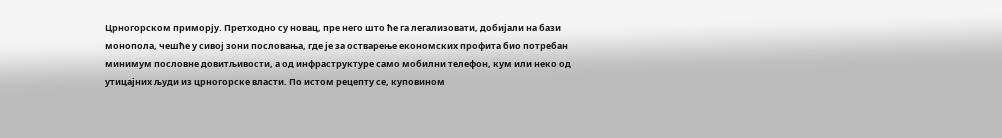Црногорском приморју. Претходно су новац, пре него што ће га легализовати, добијали на бази монопола, чешће у сивој зони пословања, где је за остварење економских профита био потребан минимум пословне довитљивости, а од инфраструктуре само мобилни телефон, кум или неко од утицајних људи из црногорске власти. По истом рецепту се, куповином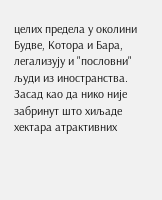целих предела у околини Будве, Котора и Бара, легализују и "пословни" људи из иностранства. Засад као да нико није забринут што хиљаде хектара атрактивних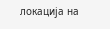локација на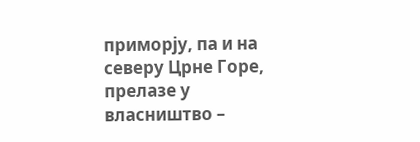приморју, па и на северу Црне Горе, прелазе у власништво –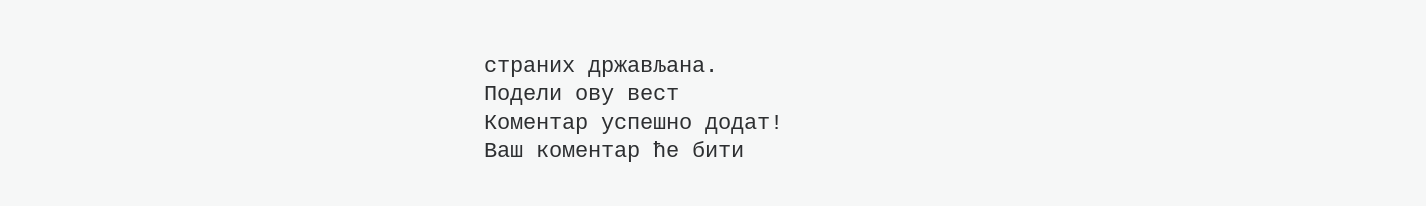страних држављана.
Подели ову вест
Комeнтар успeшно додат!
Ваш комeнтар ћe бити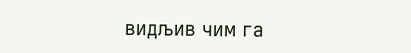видљив чим га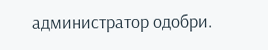администратор одобри.